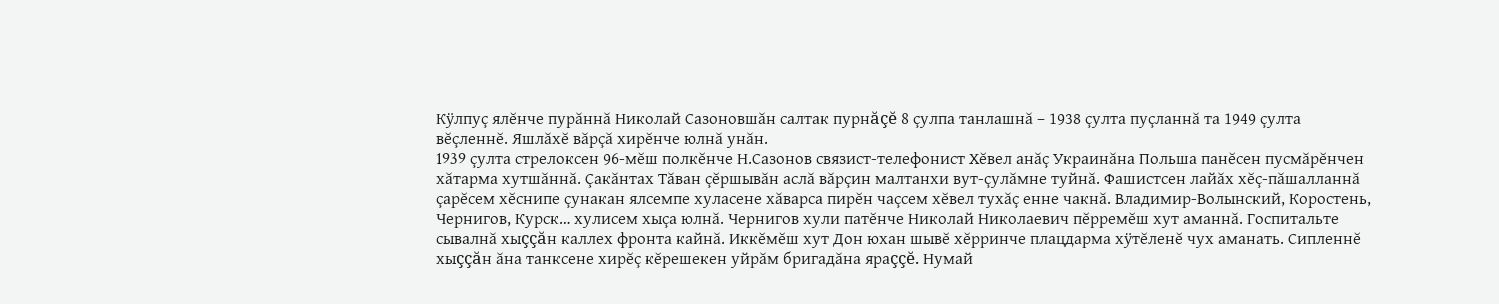Кÿлпуç ялĕнче пурăннă Николай Сазоновшăн салтак пурнăçĕ 8 çулпа танлашнă – 1938 çулта пуçланнă та 1949 çулта вĕçленнĕ. Яшлăхĕ вăрçă хирĕнче юлнă унăн.
1939 çулта стрелоксен 96-мĕш полкĕнче Н.Сазонов связист-телефонист Хĕвел анăç Украинăна Польша панĕсен пусмăрĕнчен хăтарма хутшăннă. Çакăнтах Тăван çĕршывăн аслă вăрçин малтанхи вут-çулăмне туйнă. Фашистсен лайăх хĕç-пăшалланнă çарĕсем хĕснипе çунакан ялсемпе хуласене хăварса пирĕн чаçсем хĕвел тухăç енне чакнă. Владимир-Волынский, Коростень, Чернигов, Курск… хулисем хыçа юлнă. Чернигов хули патĕнче Николай Николаевич пĕрремĕш хут аманнă. Госпитальте сывалнă хыççăн каллех фронта кайнă. Иккĕмĕш хут Дон юхан шывĕ хĕрринче плацдарма хÿтĕленĕ чух аманать. Сипленнĕ хыççăн ăна танксене хирĕç кĕрешекен уйрăм бригадăна яраççĕ. Нумай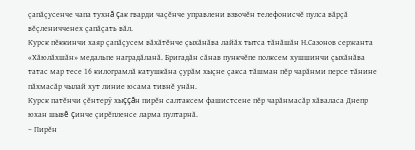çапăçусенче чапа тухнă çак гварди чаçĕнче управлени взвочĕн телефонисчĕ пулса вăрçă вĕçленичченех çапăçать вăл.
Курск пĕккинчи хаяр çапăçусем вăхăтĕнче çыхăнăва лайăх тытса тăнăшăн Н.Сазонов сержанта «Хăюлăхшăн» медальпе наградăланă. Бригадăн сăнав пункчĕпе полксем хушшинчи çыхăнăва татас мар тесе 16 килограмлă катушкăна çурăм хыçне çакса тăшман пĕр чарăнми персе тăнине пăхмасăр чылай хут линие юсама тивнĕ унăн.
Курск патĕнчи çĕнтерÿ хыççăн пирĕн салтаксем фашистсене пĕр чарăнмасăр хăваласа Днепр юхан шывĕ çинче çирĕпленсе ларма пултарнă.
– Пирĕн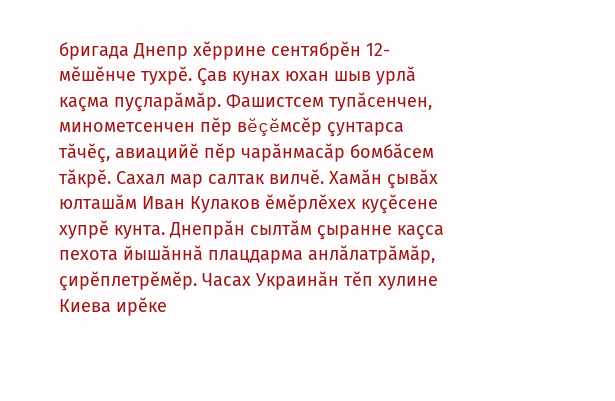бригада Днепр хĕррине сентябрĕн 12-мĕшĕнче тухрĕ. Çав кунах юхан шыв урлă каçма пуçларăмăр. Фашистсем тупăсенчен, минометсенчен пĕр вĕçĕмсĕр çунтарса тăчĕç, авиацийĕ пĕр чарăнмасăр бомбăсем тăкрĕ. Сахал мар салтак вилчĕ. Хамăн çывăх юлташăм Иван Кулаков ĕмĕрлĕхех куçĕсене хупрĕ кунта. Днепрăн сылтăм çыранне каçса пехота йышăннă плацдарма анлăлатрăмăр, çирĕплетрĕмĕр. Часах Украинăн тĕп хулине Киева ирĕке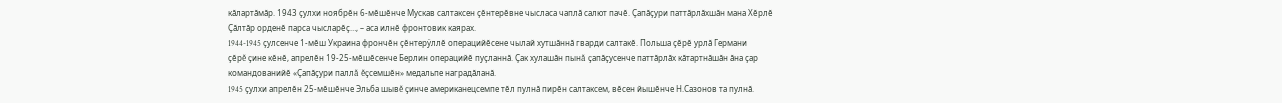кăлартăмăр. 1943 çулхи ноябрĕн 6-мĕшĕнче Мускав салтаксен çĕнтерĕвне чысласа чаплă салют пачĕ. Çапăçури паттăрлăхшăн мана Хĕрлĕ Çăлтăр орденĕ парса чысларĕç…, – аса илнĕ фронтовик каярах.
1944-1945 çулсенче 1-мĕш Украина фрончĕн çĕнтерÿллĕ операцийĕсене чылай хутшăннă гварди салтакĕ. Польша çĕрĕ урлă Германи çĕрĕ çине кĕнĕ, апрелĕн 19-25-мĕшĕсенче Берлин операцийĕ пуçланнă. Çак хулашăн пынă çапăçусенче паттăрлăх кăтартнăшăн ăна çар командованийĕ «Çапăçури паллă ĕçсемшĕн» медальпе наградăланă.
1945 çулхи апрелĕн 25-мĕшĕнче Эльба шывĕ çинче американецсемпе тĕл пулнă пирĕн салтаксем, вĕсен йышĕнче Н.Сазонов та пулнă.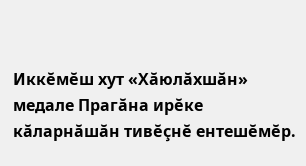Иккĕмĕш хут «Хăюлăхшăн» медале Прагăна ирĕке кăларнăшăн тивĕçнĕ ентешĕмĕр.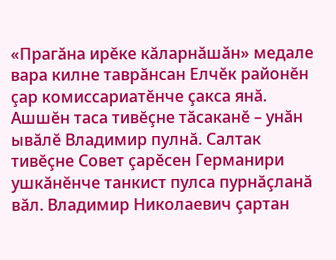«Прагăна ирĕке кăларнăшăн» медале вара килне таврăнсан Елчĕк районĕн çар комиссариатĕнче çакса янă.
Ашшĕн таса тивĕçне тăсаканĕ – унăн ывăлĕ Владимир пулнă. Салтак тивĕçне Совет çарĕсен Германири ушкăнĕнче танкист пулса пурнăçланă вăл. Владимир Николаевич çартан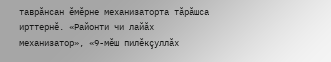таврăнсан ĕмĕрне механизаторта тăрăшса ирттернĕ. «Районти чи лайăх механизатор», «9-мĕш пилĕкçуллăх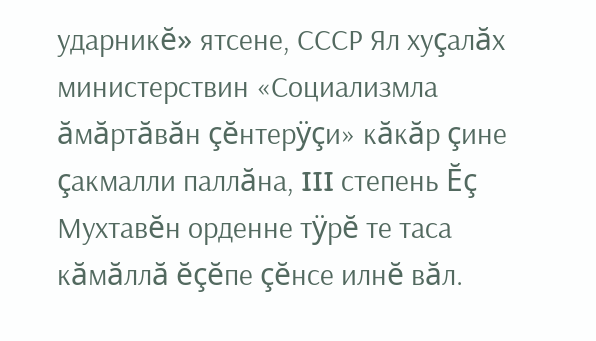ударникĕ» ятсене, СССР Ял хуçалăх министерствин «Социализмла ăмăртăвăн çĕнтерÿçи» кăкăр çине çакмалли паллăна, III степень Ĕç Мухтавĕн орденне тÿрĕ те таса кăмăллă ĕçĕпе çĕнсе илнĕ вăл.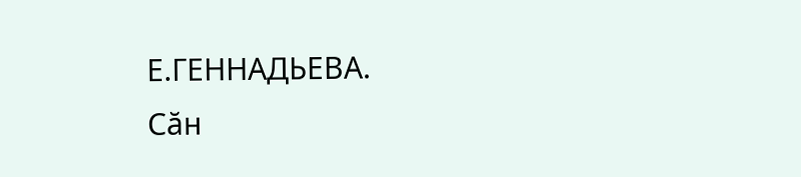Е.ГЕННАДЬЕВА.
Сăн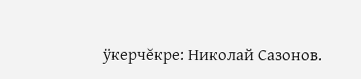ÿкерчĕкре: Николай Сазонов.